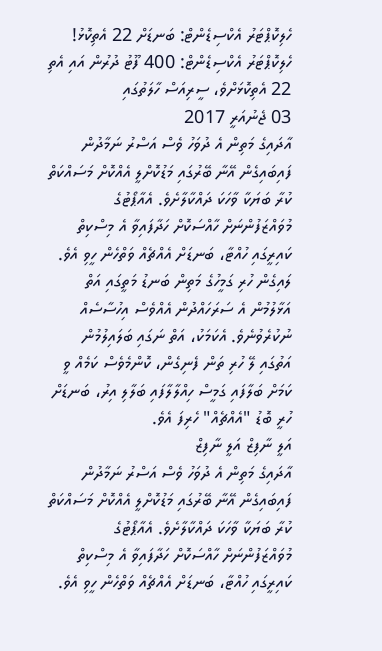ހެލިކޮޕްޓަރު އެކްސިޑެންޓް: ބަނޑަށް 22 އެތިކޮޅު!
ހެލިކޮޕްޓަރު އެކްސިޑެންޓް: 400 ފޫޓު ދުރުން އައި އެތި 22 އެތިކޮޅަށްވެ، ސީރިއަސް ހާލަތުގައި
03 ޖެނުއަރީ 2017
އާދައިގެ މަތިން އެ ދުވަހު ވެސް އަސްރު ނަމާދުން ފައިބައިގެން އޭނާ ބޭރުގައި މަޑުކޮށްލީ އެއްކޮށް މަސައްކަތް ކުރާ ބަޔަކާ ވާހަކަ ދައްކާލާށެވެ. އެއާޕޯޓުގެ މުވައްޒަފުންނަށް ހާއްސަކޮށް ހަދާފައިވާ އެ މިސްކިތް ކައިރީގައި ހުއްޓާ، ބަނޑަށް އެއްޗެއް ވަތްހެން ހީވި އެވެ. ލައިގެން ހުރި ގަމީހުގެ މަތިން ބަނޑު މަތީގައި އަތް އަޅާލުމުން އެ ސަރަހައްދުން އެއްވެސް އިހުސާސެއް ނުކުރެވުނެވެ. އެކަމަކު، އަތް ނަގައި ބަލައިލުމުން އަތުގައި ލޭ ހުރި ތަން ފެނިގެން، ކޮންމެވެސް ކަމެއް ވީ ކަމަށް ބަލާފައި ގަމީސް ހިއްލާލާފައި ބަލާލި އިރު، ބަނޑަށް ހުރީ ބޮޑު "އެއްޗެއް" ހެރިފަ އެވެ.
އަލީ ނާފިޒް އަލީ ނާފިޒް
އާދައިގެ މަތިން އެ ދުވަހު ވެސް އަސްރު ނަމާދުން ފައިބައިގެން އޭނާ ބޭރުގައި މަޑުކޮށްލީ އެއްކޮށް މަސައްކަތް ކުރާ ބަޔަކާ ވާހަކަ ދައްކާލާށެވެ. އެއާޕޯޓުގެ މުވައްޒަފުންނަށް ހާއްސަކޮށް ހަދާފައިވާ އެ މިސްކިތް ކައިރީގައި ހުއްޓާ، ބަނޑަށް އެއްޗެއް ވަތްހެން ހީވި އެވެ.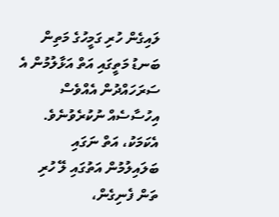ލައިގެން ހުރި ގަމީހުގެ މަތިން ބަނޑު މަތީގައި އަތް އަޅާލުމުން އެ ސަރަހައްދުން އެއްވެސް އިހުސާސެއް ނުކުރެވުނެވެ. އެކަމަކު، އަތް ނަގައި ބަލައިލުމުން އަތުގައި ލޭ ހުރި ތަން ފެނިގެން،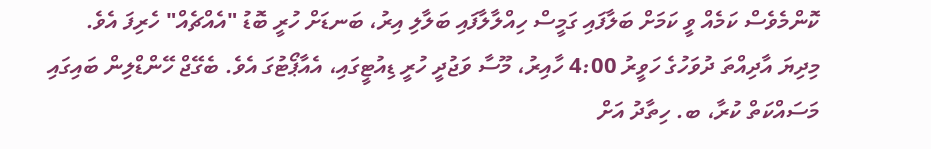ކޮންމެވެސް ކަމެއް ވީ ކަމަށް ބަލާފައި ގަމީސް ހިއްލާލާފައި ބަލާލި އިރު، ބަނޑަށް ހުރީ ބޮޑު "އެއްޗެއް" ހެރިފަ އެވެ.
މިދިޔަ އާދިއްތަ ދުވަހުގެ ހަވީރު 4:00 ހާއިރު، މޫސާ ވަޖުދީ ހުރީ ޑިއުޓީގައި، އެއާޕޯޓުގަ އެވެ. ބެގޭޖް ހޭންޑްލިން ބައިގައި މަސައްކަތް ކުރާ، ބ. ހިތާދު އަށް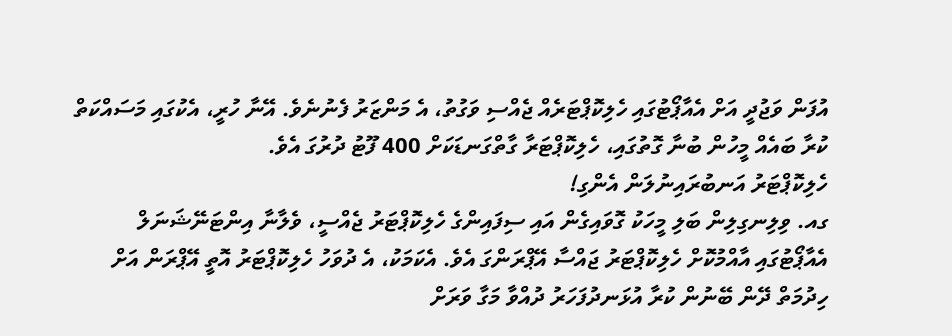އުފަން ވަޖުދީ އަށް އެއާޕޯޓުގައި ހެލިކޮޕްޓަރެއް ޖެއްސި ވަގުތު، އެ މަންޒަރު ފެނުނެވެ. އޭނާ ހުރީ، އެކުގައި މަސައްކަތް ކުރާ ބައެއް މީހުން ބުނާ ގޮތުގައި، ހެލިކޮޕްޓަރާ ގާތްގަނޑަކަށް 400 ފޫޓު ދުރުގަ އެވެ.
ހެލިކޮޕްޓަރު އަނބުރައިނުލަން އެންގި!
ގއ. ވިލިނގިލިން ބަލި މީހަކު ގޮވައިގެން އައި ސިފައިންގެ ހެލިކޮޕްޓަރު ޖެއްސީ، ވެލާނާ އިންޓަނޭޝަނަލް އެއާޕޯޓުގައި އާއްމުކޮށް ހެލިކޮޕްޓަރު ޖައްސާ އޭޕްރަންގަ އެވެ. އެކަމަކު، އެ ދުވަހު ހެލިކޮޕްޓަރު އޮތީ އޭޕްރަން އަށް ހިދުމަތް ދޭން ބޭނުން ކުރާ އުޅަނދުފަހަރު ދުއްވާ މަގާ ވަރަށް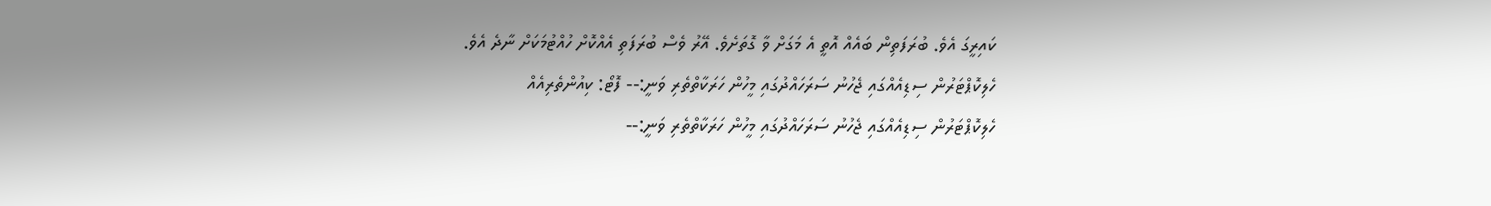ކައިރީގަ އެވެ. ބުރަފަތިން ބައެއް އޮތީ އެ މަގަށް ވާ ގޮތަށެވެ. އޭރު ވެސް ބުރަފަތި އެއްކޮށް ހުއްޓުމަކަށް ނާދެ އެވެ.
ހެލިކޮޕްޓަރުން ސިޑިއެއްގައި ޖެހުނު ސަރަހައްދުގައި މީހުން ހަރަކާތްތެރި ވަނީ:-- ފޮޓޯ: ކިއުންތެރިއެއް
ހެލިކޮޕްޓަރުން ސިޑިއެއްގައި ޖެހުނު ސަރަހައްދުގައި މީހުން ހަރަކާތްތެރި ވަނީ:--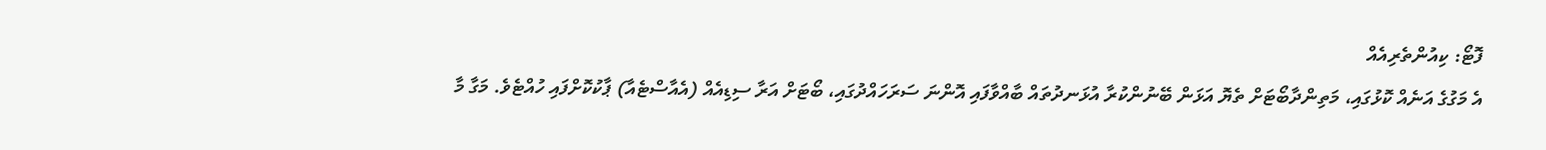ފޮޓޯ: ކިއުންތެރިއެއް
އެ މަގުގެ އަނެއް ކޮޅުގައި، މަތިންދާބޯޓަށް ތެޔޮ އަޅަން ބޭނުންކުރާ އުޅަނދުތައް ބާއްވާފައި އޮންނަ ސަރަހައްދުގައި، ބޯޓަށް އަރާ ސިޑިއެއް (އެއާސްޓެއާ) ޕާކުކޮށްފައި ހުއްޓެވެ. މަގާ މާ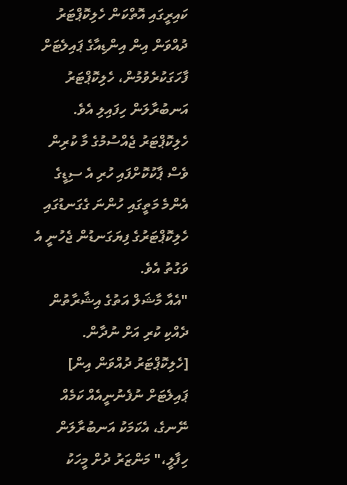ކައިރީގައި އޮތްކަން ހެލިކޮޕްޓަރު ދުއްވަން އިން އިންޑިއާގެ ޕައިލެޓަށް ފާހަގަކުރެވުމުން، ހެލިކޮޕްޓަރު އަނބުރާލަން ހިފައިލި އެވެ. ހެލިކޮޕްޓަރު ޖެއްސުމުގެ މާ ކުރިން ވެސް ޕާކުކޮށްފައި ހުރި އެ ސިޑީގެ އެންމެ މަތީގައި ހުންނަ ގެގަނޑުގައި ހެލިކޮޕްޓަރުގެ ފިޔަގަނޑުން ޖެހުނީ އެ ވަގުތު އެވެ.
"އެއާ މާޝަލް އަތުގެ އިޝާރާތުން ދެއްކި ކުރި އަށް ނުދާން. [ހެލިކޮޕްޓަރު ދުއްވަން އިން] ޕައިލެޓަށް ނުފެނުނީއެއް ކަމެއް ނޭނގެ، އެކަމަކު އަނބުރާލަން ހިފާލީ،" މަންޒަރު ދުށް މީހަކު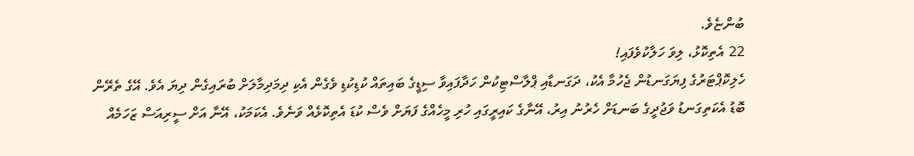ބުންޏެވެ.
22 އެތިކޮޅު، ލިވަ ހަލާކުވެފައި!
ހެލިކޮޕްޓަރުގެ ފިޔަގަނޑުން ޖެހުމާ އެކު، ދަގަނޑާއި ޕްލާސްޓިކުން ހަދާފައިވާ ސިޑީގެ ބައިތައް ކުޑިކުޑި ވެގެން އެކި ދިމަދިމާލަށް ބުރައިގެން ދިޔަ އެވެ. އޭގެ ތެރޭން ބޮޑު އެކަތިގަނޑު ވަޖުދީގެ ބަނޑަށް ހެރުނު އިރު، އޭނާގެ ކައިރީގައި ހުރި މީހެއްގެ ފަޔަށް ވެސް ކުޑަ އެތިކޮޅެއް ވަނެވެ. އެކަމަކު، އޭނާ އަށް ސީރިއަސް ޒަހަމެއް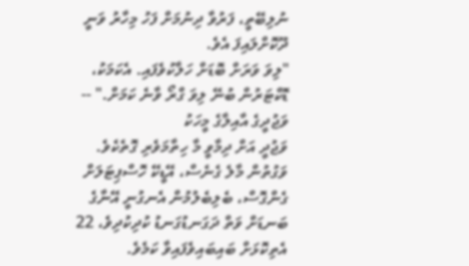ނުލިބޭތީ، ފަރުވާ ދިނުމަށް ފަހު މިހާރު ވަނީ ދޫކޮށްލައިފަ އެވެ.
"ލިވަ ވަރަށް ބޮޑަށް ހަލާކުވެފައި. އެކަމަކު، ޑޮކްޓަރުން ބުނޭ ލިވަ ގްރޯ ވާނެ ކަމަށް." -- ވަޖުދީގެ އާއިލާގެ މީހަކު
ވަޖުދީ އަށް ދިމާވީ މާ ހިތާމަވެރި ގޮތެކެވެ. ވަގުތުން މާލެ ގެނެސް، އޭޑީކޭ ހޮސްޕިޓަލަށް ގެންގޮސް، ބެލިބެލުމުން އެނގުނީ އޭނާގެ ބަނޑަށް ވަތް ދަގަނޑުގަނޑު ކުދިކުދިވެ، 22 އެތިކޮޅަށް ބައިބައިވެފައިވާ ކަމެވެ.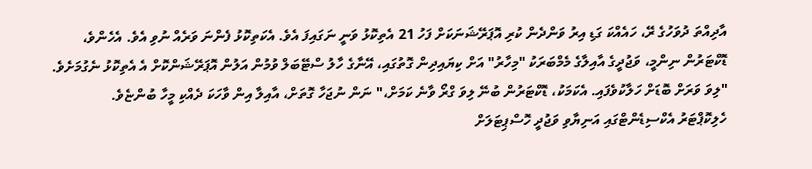އާދިއްތަ ދުވަހުގެ ރޭ، ހައެއްކަ ގަޑި އިރު ވަންދެން ކުރި އޮޕަރޭޝަނަކަށް ފަހު 21 އެތިކޮޅު ވަނީ ނަގައިފަ އެވެ. އެކަތިކޮޅު ފެންނަ ވަރެއް ނުވި އެވެ. އެހެންވެ، ޑޮކްޓަރުން ނިންމީ، ވަޖުދީގެ އާއިލާގެ މެމްބަރަކު "މިހާރު" އަށް ކިޔައިދިން ގޮތުގައި، އޭނާގެ ހާލު ސްޓޭބަލް ވުމުން އަލުން އޮޕަރޭޝަންކޮށް އެ އެތިކޮޅު ނެގުމަށެވެ.
"ލިވަ ވަރަށް ބޮޑަށް ހަލާކުވެފައި. އެކަމަކު، ޑޮކްޓަރުން ބުނޭ ލިވަ ގްރޯ ވާނެ ކަމަށް،" ނަން ނުޖަހާ ގޮތަށް، އާއިލާ އިން ވާހަކަ ދެއްކި މީހާ ބުންޏެވެ.
ހެލިކޮޕްޓަރު އެކްސިޑެންޓްގައި އަނިޔާވި ވަޖުދީ ހޮސްޕިޓަލަށް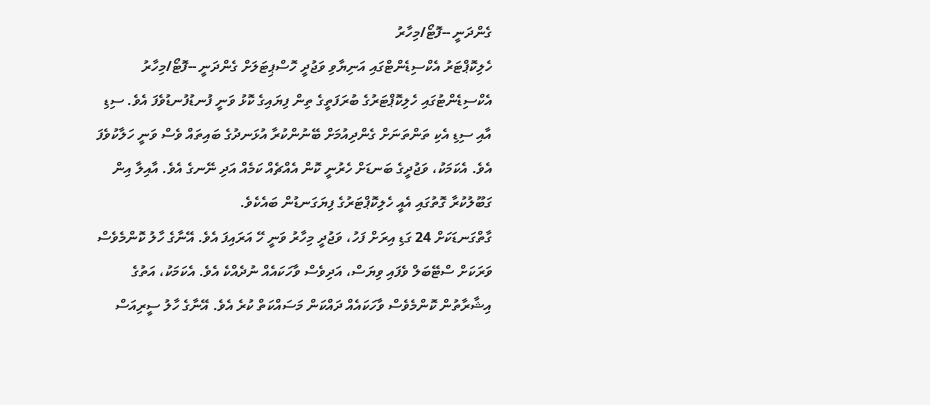ގެންދަނީ --ފޮޓޯ/މިހާރު
ހެލިކޮޕްޓަރު އެކްސިޑެންޓްގައި އަނިޔާވި ވަޖުދީ ހޮސްޕިޓަލަށް ގެންދަނީ --ފޮޓޯ/މިހާރު
އެކްސިޑެންޓުގައި ހެލިކޮޕްޓަރުގެ ބުރަފަތީގެ ތިން ފިޔައިގެ ކޮޅު ވަނީ ފުނޑުފުނޑުވެފަ އެވެ. ސިޑި އާއި ސިޑި އެކި ތަންތަނަށް ގެންދިއުމަށް ބޭނުންކުރާ އުޅަނދުގެ ބައިތައް ވެސް ވަނީ ހަލާކުވެފަ އެވެ. އެކަމަކު، ވަޖުދީގެ ބަނޑަށް ހެރުނީ ކޮން އެއްޗެއް ކަމެއް އަދި ނޭނގެ އެވެ. އާއިލާ އިން ގަބޫލުކުރާ ގޮތުގައި އެއީ ހެލިކޮޕްޓަރުގެ ފިޔަގަނޑުން ބައެކެވެ.
ގާތްގަނޑަކަށް 24 ގަޑި އިރަށް ފަހު، ވަޖުދީ މިހާރު ވަނީ ހޭ އަރައިފަ އެވެ. އޭނާގެ ހާލު ކޮންމެވެސް ވަރަކަށް ސްޓޭބަލް ވެފައި ވިޔަސް، އަދިވެސް ވާހަކައެއް ނުދެއްކެ އެވެ. އެކަމަކު، އަތުގެ އިޝާރާތުން ކޮންމެވެސް ވާހަކައެއް ދައްކަން މަސައްކަތް ކުރެ އެވެ. އޭނާގެ ހާލު ސީރިއަސް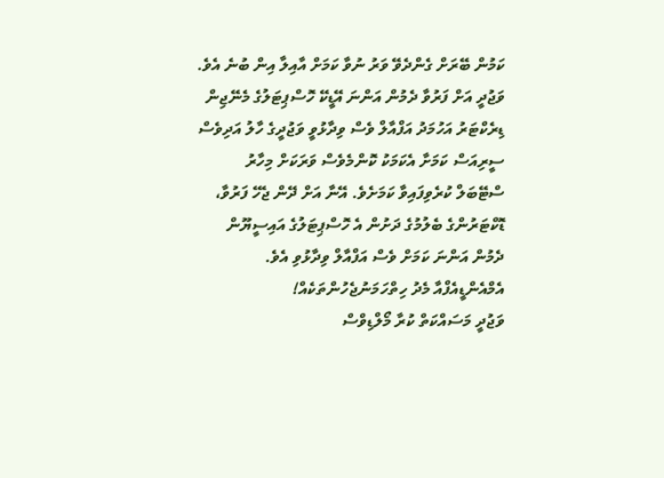ކަމުން ބޭރަށް ގެންދެވޭ ވަރު ނުވާ ކަމަށް އާއިލާ އިން ބުނެ އެވެ.
ވަޖުދީ އަށް ފަރުވާ ދެމުން އަންނަ އޭޑީކޭ ހޮސްޕިޓަލުގެ މެނޭޖިން ޑިރެކްޓަރު އަހުމަދު އަފްއާލް ވެސް ވިދާޅުވީ ވަޖުދީގެ ހާލު އަދިވެސް ސީރިއަސް ކަމަށާ އެކަމަކު ކޮންމެވެސް ވަރަކަށް މިހާރު ސްޓޭބަލް ކުރެވިފައިވާ ކަމަށެވެ. އޭނާ އަށް ދޭން ޖެހޭ ފަރުވާ، ޑޮކްޓަރުންގެ ބެލުމުގެ ދަށުން އެ ހޮސްޕިޓަލުގެ އައިސީޔޫން ދެމުން އަންނަ ކަމަށް ވެސް އަފްއާލް ވިދާޅުވި އެވެ.
އެމްއެންޑީއެފްއާ މެދު ހިތްހަމަނުޖެހުންތަކެއް!
ވަޖުދީ މަސައްކަތް ކުރާ މޯލްޑިވްސް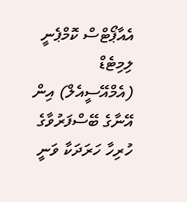އެއާޕޯޓްސް ކޮމްޕެނީ ލިމިޓެޑް (އެމްއޭސީއެލް) އިން އޭނާގެ ބޭސްފަރުވާގެ ހުރިހާ ހަރަދަކާ ވަނީ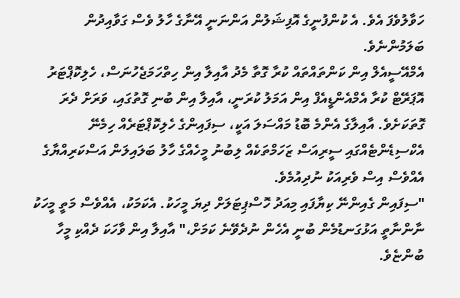ހަވާލުވެފަ އެވެ. އެ ކުންފުނީގެ އޮފިޝަލުން އަންނަނީ އޭނާގެ ހާލު ވެސް ގަވާއިދުން ބަލަމުންނެވެ.
އެމްއޭސީއެލް އިން ކަންތައްތައް ކުރާ ގޮތާ މެދު އާއިލާ އިން ހިތްހަމަޖެހުނަސް، ހެލިކޮޕްޓަރު އޮޕަރޭޓް ކުރާ އެމްއެންޑީއެފް އިން އަމަލު ކުރަނީ، އާއިލާ އިން ބުނި ގޮތުގައި، ވަރަށް ދެރަ ގޮތަކަށެވެ. އާއިލާގެ އެންމެ ބޮޑު މައްސަލަ އަކީ، ސިފައިންގެ ހެލިކޮޕްޓަރެއް ހިމެނޭ އެކްސިޑެންޓެއްގައި ސީރިއަސް ޒަހަމްތަކެއް ލިބުނު މީހެއްގެ ހާލު ބަލައިލަން އަސްކަރިއްޔާގެ އެއްވެސް އިސް ވެރިއަކު ނުދިއުމެވެ.
"ސިފައިން ގެއިންނޭ ކިޔާފައި މިއަދު ހޮސްޕިޓަލަށް ދިޔަ މީހަކު. އެކަމަކު، އެއްވެސް މަތީ މީހަކު ނާންނާތީ އަޅުގަނޑުމެން ބުނީ އެހެން ނުދެވޭނެ ކަމަށް،" އާއިލާ އިން ވާހަކަ ދެއްކި މީހާ ބުންޏެވެ.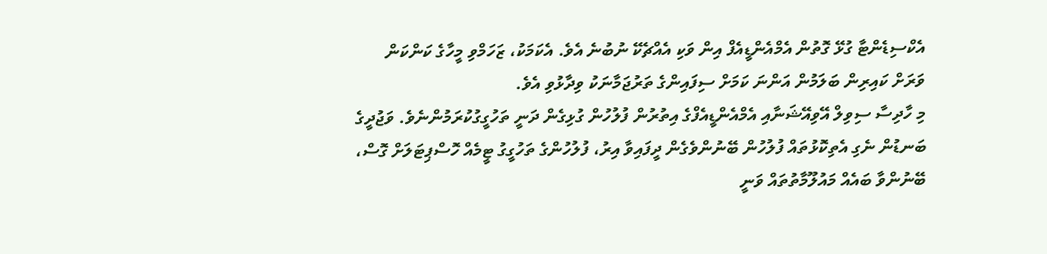އެކްސިޑެންޓާ ގުޅޭ ގޮތުން އެމްއެންޑީއެފް އިން ވަކި އެއްޗެކޭ ނުބުނެ އެވެ. އެކަމަކު، ޒަހަމްވި މީހާގެ ކަންކަން ވަރަށް ކައިރިން ބަލަމުން އަންނަ ކަމަށް ސިފައިންގެ ތަރުޖަމާނަކު ވިދާޅުވި އެވެ.
މި ހާދިސާ ސިވިލް އޭވިއޭޝަނާއި އެމްއެންޑީއެފްގެ އިތުރުން ފުލުހުން ގުޅިގެން ދަނީ ތަހުގީގުކުރަމުންނެވެ. ވަޖުދީގެ ބަނޑުން ނެގި އެތިކޮޅުތައް ފުލުހުން ބޭނުންވެގެން ދީފައިވާ އިރު، ފުލުހުންގެ ތަހުގީގު ޓީމެއް ހޮސްޕިޓަލަށް ގޮސް، ބޭނުންވާ ބައެއް މައުލޫމާތުތައް ވަނީ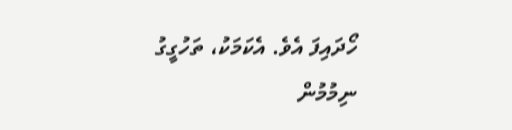ހޯދައިފަ އެވެ. އެކަމަކު، ތަހުގީގު ނިމުމުން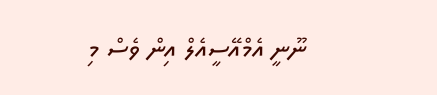ނޫނީ އެމްއޭސީއެލް އިން ވެސް މި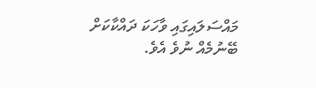މައްސަލައިގައި ވާހަކަ ދައްކާކަށް ބޭނުމެއް ނުވެ އެވެ.